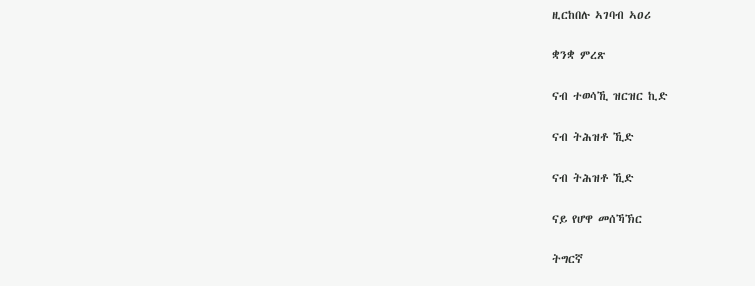ዚርከበሉ ኣገባብ ኣዐሪ

ቋንቋ ምረጽ

ናብ ተወሳኺ ዝርዝር ኪድ

ናብ ትሕዝቶ ኺድ

ናብ ትሕዝቶ ኺድ

ናይ የሆዋ መሰኻኽር

ትግርኛ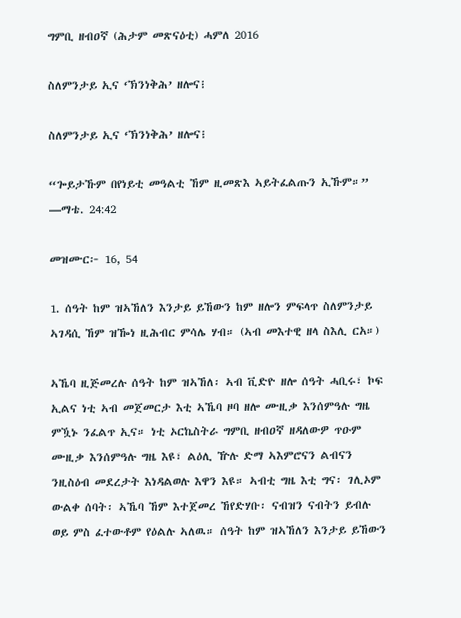ግምቢ ዘብዐኛ (ሕታም መጽናዕቲ) ሓምለ 2016

ስለምንታይ ኢና ‘ኽንነቅሕ’ ዘሎና፧

ስለምንታይ ኢና ‘ኽንነቅሕ’ ዘሎና፧

“ጐይታኹም በየነይቲ መዓልቲ ኸም ዚመጽእ ኣይትፈልጡን ኢኹም።” —ማቴ. 24:42

መዝሙር፦ 16, 54

1. ሰዓት ከም ዝኣኸለን እንታይ ይኸውን ከም ዘሎን ምፍላጥ ስለምንታይ ኣገዳሲ ኸም ዝዀነ ዚሕብር ምሳሌ ሃብ። (ኣብ መእተዊ ዘላ ስእሊ ርአ።)

ኣኼባ ዚጅመረሉ ሰዓት ከም ዝኣኸለ፡ ኣብ ቪድዮ ዘሎ ሰዓት ሓቢሩ፣ ኮፍ ኢልና ነቲ ኣብ መጀመርታ እቲ ኣኼባ ዞባ ዘሎ ሙዚቃ እንሰምዓሉ ግዜ ምዃኑ ንፈልጥ ኢና። ነቲ ኦርኬስትራ ግምቢ ዘብዐኛ ዘዳለውዎ ጥዑም ሙዚቃ እንሰምዓሉ ግዜ እዩ፣ ልዕሊ ዅሉ ድማ ኣእምሮናን ልብናን ንዚስዕብ መደረታት እነዳልወሉ እዋን እዩ። ኣብቲ ግዜ እቲ ግና፡ ገሊኦም ውልቀ ሰባት፡ ኣኼባ ኸም እተጀመረ ኸየድሃቡ፡ ናብዝን ናብትን ይብሉ ወይ ምስ ፈተውቶም የዕልሉ ኣለዉ። ሰዓት ከም ዝኣኸለን እንታይ ይኸውን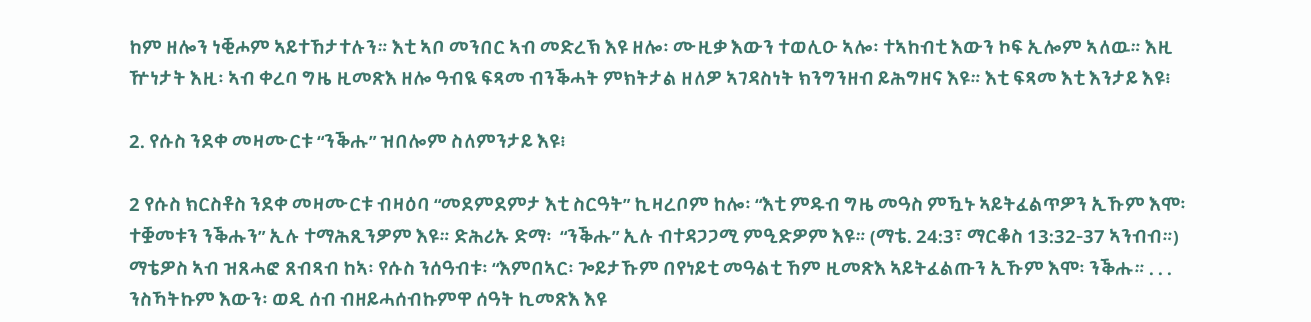ከም ዘሎን ነቒሖም ኣይተኸታተሉን። እቲ ኣቦ መንበር ኣብ መድረኽ እዩ ዘሎ፡ ሙዚቃ እውን ተወሊዑ ኣሎ፡ ተኣከብቲ እውን ኮፍ ኢሎም ኣለዉ። እዚ ዅነታት እዚ፡ ኣብ ቀረባ ግዜ ዚመጽእ ዘሎ ዓብዪ ፍጻመ ብንቕሓት ምክትታል ዘለዎ ኣገዳስነት ክንግንዘብ ይሕግዘና እዩ። እቲ ፍጻመ እቲ እንታይ እዩ፧

2. የሱስ ንደቀ መዛሙርቱ “ንቕሑ” ዝበሎም ስለምንታይ እዩ፧

2 የሱስ ክርስቶስ ንደቀ መዛሙርቱ ብዛዕባ “መደምደምታ እቲ ስርዓት” ኪዛረቦም ከሎ፡ “እቲ ምዱብ ግዜ መዓስ ምዃኑ ኣይትፈልጥዎን ኢኹም እሞ፡ ተቛመቱን ንቕሑን” ኢሉ ተማሕጺንዎም እዩ። ድሕሪኡ ድማ፡  “ንቕሑ” ኢሉ ብተዳጋጋሚ ምዒድዎም እዩ። (ማቴ. 24:3፣ ማርቆስ 13:32-37 ኣንብብ።) ማቴዎስ ኣብ ዝጸሓፎ ጸብጻብ ከኣ፡ የሱስ ንሰዓብቱ፡ “እምበኣር፡ ጐይታኹም በየነይቲ መዓልቲ ኸም ዚመጽእ ኣይትፈልጡን ኢኹም እሞ፡ ንቕሑ። . . . ንስኻትኩም እውን፡ ወዲ ሰብ ብዘይሓሰብኩምዋ ሰዓት ኪመጽእ እዩ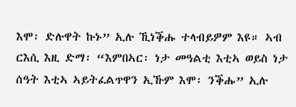እሞ፡ ድሉዋት ኩኑ” ኢሉ ኺነቕሑ ተላብይዎም እዩ። ኣብ ርእሲ እዚ ድማ፡ “እምበኣር፡ ነታ መዓልቲ እቲኣ ወይስ ነታ ሰዓት እቲኣ ኣይትፈልጥዋን ኢኹም እሞ፡ ንቕሑ” ኢሉ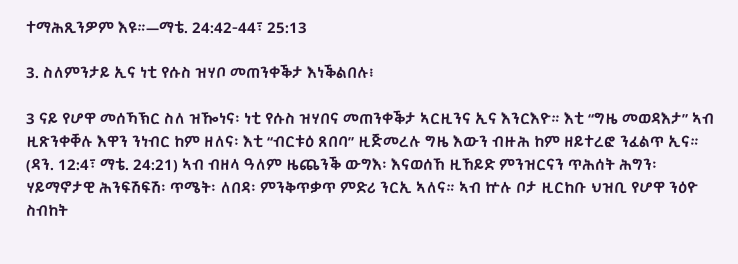ተማሕጺንዎም እዩ።—ማቴ. 24:42-44፣ 25:13

3. ስለምንታይ ኢና ነቲ የሱስ ዝሃቦ መጠንቀቕታ እነቕልበሉ፧

3 ናይ የሆዋ መሰኻኽር ስለ ዝዀነና፡ ነቲ የሱስ ዝሃበና መጠንቀቕታ ኣርዚንና ኢና እንርእዮ። እቲ “ግዜ መወዳእታ” ኣብ ዚጽንቀቐሉ እዋን ንነብር ከም ዘለና፡ እቲ “ብርቱዕ ጸበባ” ዚጅመረሉ ግዜ እውን ብዙሕ ከም ዘይተረፎ ንፈልጥ ኢና። (ዳን. 12:4፣ ማቴ. 24:21) ኣብ ብዘላ ዓለም ዜጨንቕ ውግእ፡ እናወሰኸ ዚኸይድ ምንዝርናን ጥሕሰት ሕግን፡ ሃይማኖታዊ ሕንፍሽፍሽ፡ ጥሜት፡ ለበዳ፡ ምንቅጥቃጥ ምድሪ ንርኢ ኣለና። ኣብ ኵሉ ቦታ ዚርከቡ ህዝቢ የሆዋ ንዕዮ ስብከት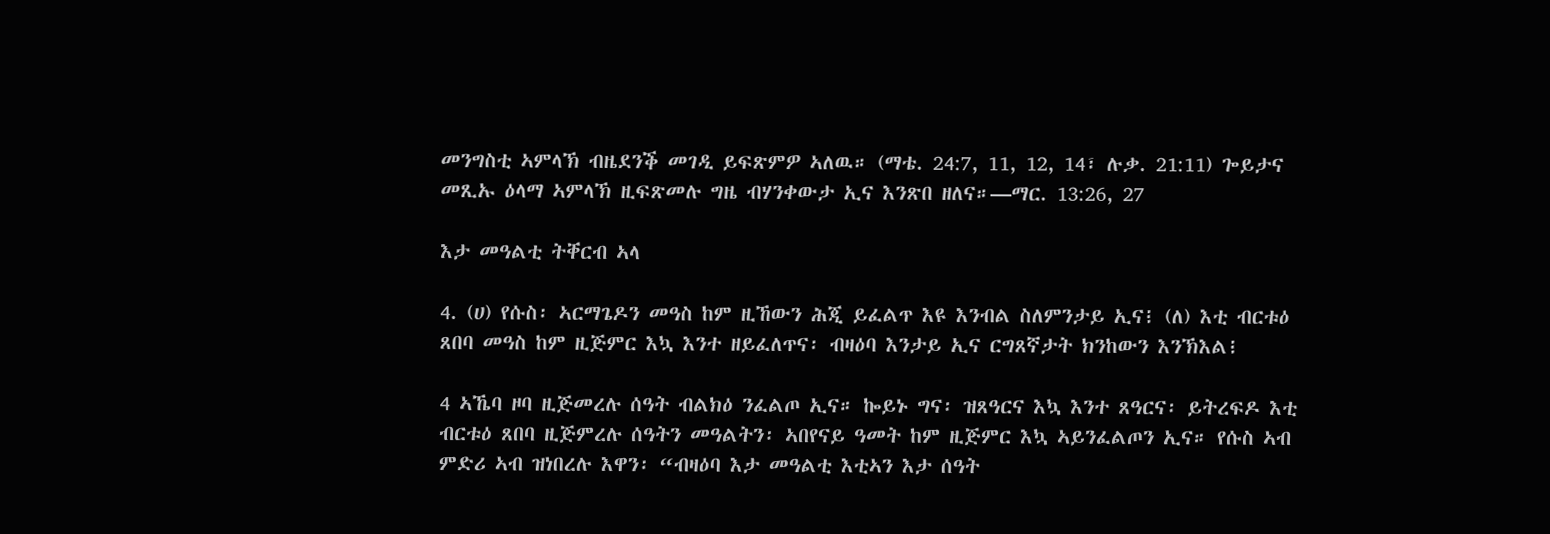መንግስቲ ኣምላኽ ብዜደንቕ መገዲ ይፍጽምዎ ኣለዉ። (ማቴ. 24:7, 11, 12, 14፣ ሉቃ. 21:11) ጐይታና መጺኡ ዕላማ ኣምላኽ ዚፍጽመሉ ግዜ ብሃንቀውታ ኢና እንጽበ ዘለና።—ማር. 13:26, 27

እታ መዓልቲ ትቐርብ ኣላ

4. (ሀ) የሱስ፡ ኣርማጌዶን መዓስ ከም ዚኸውን ሕጂ ይፈልጥ እዩ እንብል ስለምንታይ ኢና፧ (ለ) እቲ ብርቱዕ ጸበባ መዓስ ከም ዚጅምር እኳ እንተ ዘይፈለጥና፡ ብዛዕባ እንታይ ኢና ርግጸኛታት ክንከውን እንኽእል፧

4 ኣኼባ ዞባ ዚጅመረሉ ሰዓት ብልክዕ ንፈልጦ ኢና። ኰይኑ ግና፡ ዝጸዓርና እኳ እንተ ጸዓርና፡ ይትረፍዶ እቲ ብርቱዕ ጸበባ ዚጅምረሉ ሰዓትን መዓልትን፡ ኣበየናይ ዓመት ከም ዚጅምር እኳ ኣይንፈልጦን ኢና። የሱስ ኣብ ምድሪ ኣብ ዝነበረሉ እዋን፡ “ብዛዕባ እታ መዓልቲ እቲኣን እታ ሰዓት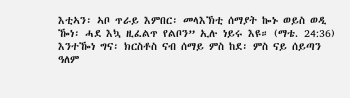እቲኣን፡ ኣቦ ጥራይ እምበር፡ መላእኽቲ ሰማያት ኰኑ ወይስ ወዲ ዀነ፡ ሓደ እኳ ዚፈልጥ የልቦን” ኢሉ ነይሩ እዩ። (ማቴ. 24:36) እንተዀነ ግና፡ ክርስቶስ ናብ ሰማይ ምስ ከደ፡ ምስ ናይ ሰይጣን ዓለም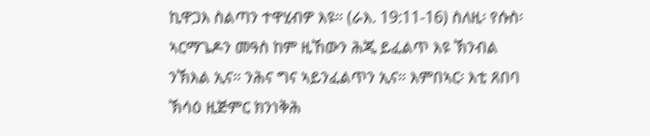ኪዋጋእ ስልጣን ተዋሂብዎ እዩ። (ራእ. 19:11-16) ስለዚ፡ የሱስ፡ ኣርማጌዶን መዓስ ከም ዚኸውን ሕጂ ይፈልጥ እዩ ኽንብል ንኽእል ኢና። ንሕና ግና ኣይንፈልጥን ኢና። እምበኣር፡ እቲ ጸበባ ኽሳዕ ዚጅምር ክንነቅሕ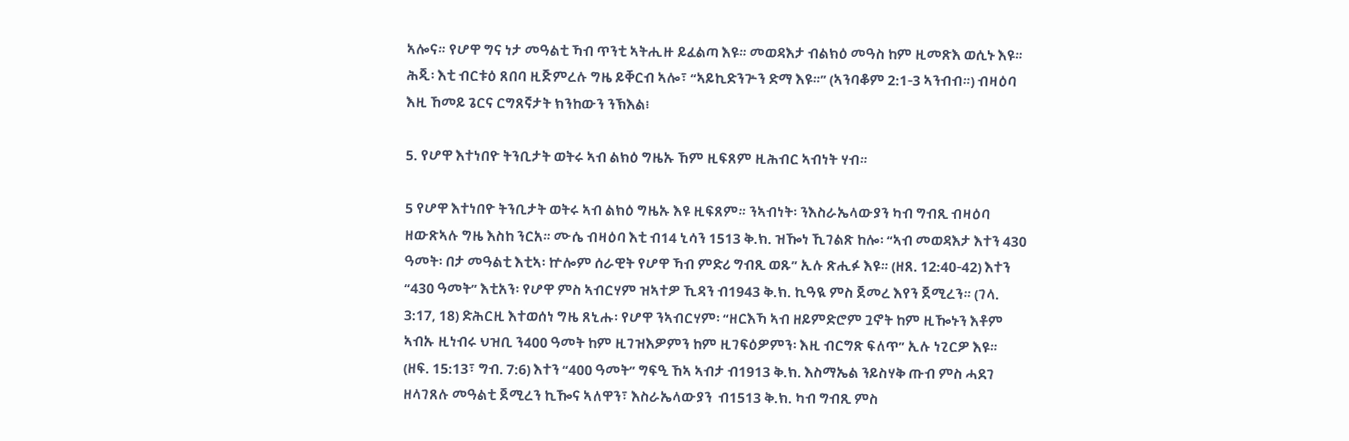ኣሎና። የሆዋ ግና ነታ መዓልቲ ኻብ ጥንቲ ኣትሒዙ ይፈልጣ እዩ። መወዳእታ ብልክዕ መዓስ ከም ዚመጽእ ወሲኑ እዩ። ሕጂ፡ እቲ ብርቱዕ ጸበባ ዚጅምረሉ ግዜ ይቐርብ ኣሎ፣ “ኣይኪድንጕን ድማ እዩ።” (ኣንባቆም 2:1-3 ኣንብብ።) ብዛዕባ እዚ ኸመይ ጌርና ርግጸኛታት ክንከውን ንኽእል፧

5. የሆዋ እተነበዮ ትንቢታት ወትሩ ኣብ ልክዕ ግዜኡ ኸም ዚፍጸም ዚሕብር ኣብነት ሃብ።

5 የሆዋ እተነበዮ ትንቢታት ወትሩ ኣብ ልክዕ ግዜኡ እዩ ዚፍጸም። ንኣብነት፡ ንእስራኤላውያን ካብ ግብጺ ብዛዕባ ዘውጽኣሉ ግዜ እስከ ንርአ። ሙሴ ብዛዕባ እቲ ብ14 ኒሳን 1513 ቅ.ክ. ዝዀነ ኺገልጽ ከሎ፡ “ኣብ መወዳእታ እተን 430 ዓመት፡ በታ መዓልቲ እቲኣ፡ ኵሎም ሰራዊት የሆዋ ኻብ ምድሪ ግብጺ ወጹ” ኢሉ ጽሒፉ እዩ። (ዘጸ. 12:40-42) እተን “430 ዓመት” እቲአን፡ የሆዋ ምስ ኣብርሃም ዝኣተዎ ኺዳን ብ1943 ቅ.ክ. ኪዓዪ ምስ ጀመረ እየን ጀሚረን። (ገላ. 3:17, 18) ድሕርዚ እተወሰነ ግዜ ጸኒሑ፡ የሆዋ ንኣብርሃም፡ “ዘርእኻ ኣብ ዘይምድሮም ጓኖት ከም ዚዀኑን እቶም ኣብኡ ዚነብሩ ህዝቢ ን400 ዓመት ከም ዚገዝእዎምን ከም ዚገፍዕዎምን፡ እዚ ብርግጽ ፍለጥ” ኢሉ ነጊርዎ እዩ። (ዘፍ. 15:13፣ ግብ. 7:6) እተን “400 ዓመት” ግፍዒ ኸኣ ኣብታ ብ1913 ቅ.ክ. እስማኤል ንይስሃቅ ጡብ ምስ ሓደገ ዘላገጸሉ መዓልቲ ጀሚረን ኪዀና ኣለዋን፣ እስራኤላውያን  ብ1513 ቅ.ክ. ካብ ግብጺ ምስ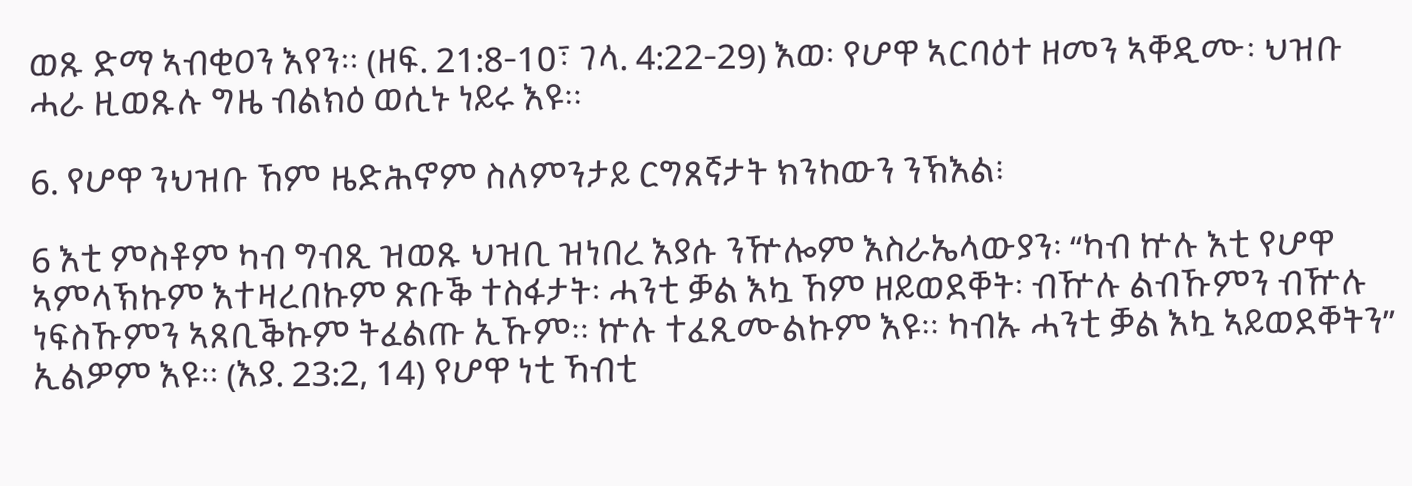ወጹ ድማ ኣብቂዐን እየን። (ዘፍ. 21:8-10፣ ገላ. 4:22-29) እወ፡ የሆዋ ኣርባዕተ ዘመን ኣቐዲሙ፡ ህዝቡ ሓራ ዚወጹሉ ግዜ ብልክዕ ወሲኑ ነይሩ እዩ።

6. የሆዋ ንህዝቡ ኸም ዜድሕኖም ስለምንታይ ርግጸኛታት ክንከውን ንኽእል፧

6 እቲ ምስቶም ካብ ግብጺ ዝወጹ ህዝቢ ዝነበረ እያሱ ንዅሎም እስራኤላውያን፡ “ካብ ኵሉ እቲ የሆዋ ኣምላኽኩም እተዛረበኩም ጽቡቕ ተስፋታት፡ ሓንቲ ቓል እኳ ኸም ዘይወደቐት፡ ብዅሉ ልብኹምን ብዅሉ ነፍስኹምን ኣጸቢቕኩም ትፈልጡ ኢኹም። ኵሉ ተፈጺሙልኩም እዩ። ካብኡ ሓንቲ ቓል እኳ ኣይወደቐትን” ኢልዎም እዩ። (እያ. 23:2, 14) የሆዋ ነቲ ኻብቲ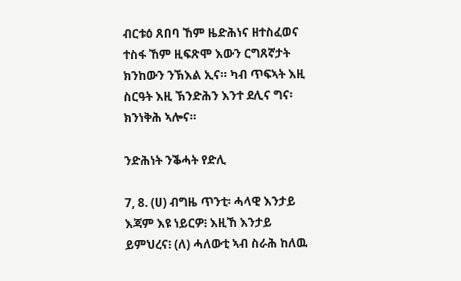ብርቱዕ ጸበባ ኸም ዜድሕነና ዘተስፈወና ተስፋ ኸም ዚፍጽሞ እውን ርግጸኛታት ክንከውን ንኽእል ኢና። ካብ ጥፍኣት እዚ ስርዓት እዚ ኽንድሕን እንተ ደሊና ግና፡ ክንነቅሕ ኣሎና።

ንድሕነት ንቕሓት የድሊ

7, 8. (ሀ) ብግዜ ጥንቲ፡ ሓላዊ እንታይ እጃም እዩ ነይርዎ፧ እዚኸ እንታይ ይምህረና፧ (ለ) ሓለውቲ ኣብ ስራሕ ከለዉ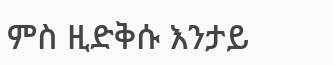ምስ ዚድቅሱ እንታይ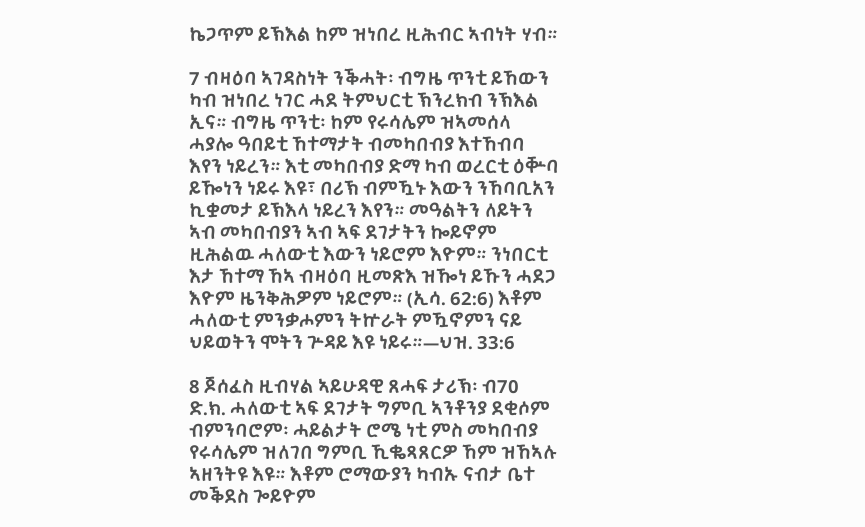ኬጋጥም ይኽእል ከም ዝነበረ ዚሕብር ኣብነት ሃብ።

7 ብዛዕባ ኣገዳስነት ንቕሓት፡ ብግዜ ጥንቲ ይኸውን ካብ ዝነበረ ነገር ሓደ ትምህርቲ ኽንረክብ ንኽእል ኢና። ብግዜ ጥንቲ፡ ከም የሩሳሌም ዝኣመሰላ ሓያሎ ዓበይቲ ኸተማታት ብመካበብያ እተኸብባ እየን ነይረን። እቲ መካበብያ ድማ ካብ ወረርቲ ዕቝባ ይዀነን ነይሩ እዩ፣ በሪኽ ብምዃኑ እውን ንኸባቢአን ኪቋመታ ይኽእላ ነይረን እየን። መዓልትን ለይትን ኣብ መካበብያን ኣብ ኣፍ ደገታትን ኰይኖም ዚሕልዉ ሓለውቲ እውን ነይሮም እዮም። ንነበርቲ እታ ኸተማ ኸኣ ብዛዕባ ዚመጽእ ዝዀነ ይኹን ሓደጋ እዮም ዜንቅሕዎም ነይሮም። (ኢሳ. 62:6) እቶም ሓለውቲ ምንቃሖምን ትኵራት ምዃኖምን ናይ ህይወትን ሞትን ጕዳይ እዩ ነይሩ።—ህዝ. 33:6

8 ጆሰፈስ ዚብሃል ኣይሁዳዊ ጸሓፍ ታሪኽ፡ ብ70 ድ.ክ. ሓለውቲ ኣፍ ደገታት ግምቢ ኣንቶንያ ደቂሶም ብምንባሮም፡ ሓይልታት ሮሜ ነቲ ምስ መካበብያ የሩሳሌም ዝለገበ ግምቢ ኺቈጻጸርዎ ኸም ዝኸኣሉ ኣዘንትዩ እዩ። እቶም ሮማውያን ካብኡ ናብታ ቤተ መቕደስ ጐይዮም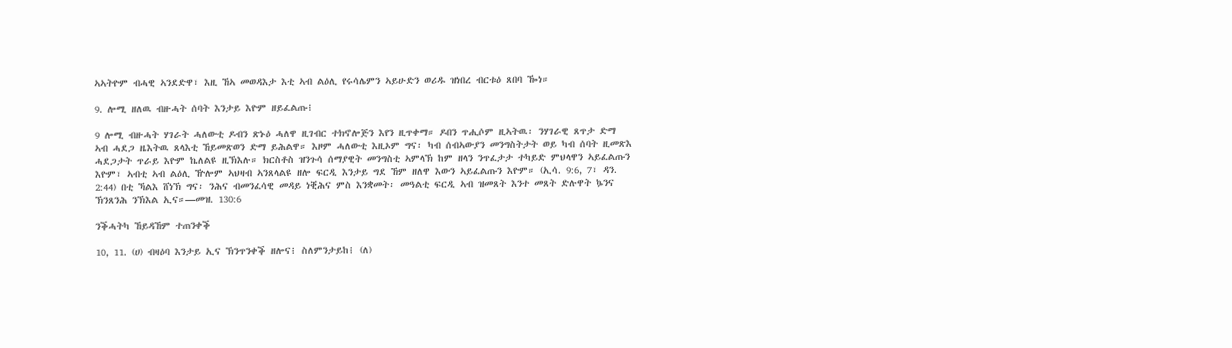ኣኣትዮም ብሓዊ ኣንደድዋ፣ እዚ ኸኣ መወዳእታ እቲ ኣብ ልዕሊ የሩሳሌምን ኣይሁድን ወሪዱ ዝነበረ ብርቱዕ ጸበባ ዀነ።

9. ሎሚ ዘለዉ ብዙሓት ሰባት እንታይ እዮም ዘይፈልጡ፧

9 ሎሚ ብዙሓት ሃገራት ሓለውቲ ዶብን ጽኑዕ ሓለዋ ዚገብር ተክኖሎጅን እየን ዚጥቀማ። ዶበን ጥሒሶም ዚኣትዉ፡ ንሃገራዊ ጸጥታ ድማ ኣብ ሓደጋ ዜእትዉ ጸላእቲ ኸይመጽወን ድማ ይሕልዋ። እዞም ሓለውቲ እዚኦም ግና፡ ካብ ሰብኣውያን መንግስትታት ወይ ካብ ሰባት ዚመጽእ ሓደጋታት ጥራይ እዮም ኬለልዩ ዚኽእሉ። ክርስቶስ ዝንጉሳ ሰማያዊት መንግስቲ ኣምላኽ ከም ዘላን ንጥፈታታ ተካይድ ምህላዋን ኣይፈልጡን እዮም፣ ኣብቲ ኣብ ልዕሊ ዅሎም ኣህዛብ ኣንጸላልዩ ዘሎ ፍርዲ እንታይ ግደ ኸም ዘለዋ እውን ኣይፈልጡን እዮም። (ኢሳ. 9:6, 7፣ ዳን. 2:44) በቲ ኻልእ ሸነኽ ግና፡ ንሕና ብመንፈሳዊ መዳይ ነቒሕና ምስ እንቋመት፡ መዓልቲ ፍርዲ ኣብ ዝመጸት እንተ መጸት ድሉዋት ኴንና ኽንጸንሕ ንኽእል ኢና።—መዝ. 130:6

ንቕሓትካ ኸይዳኸም ተጠንቀቕ

10, 11. (ሀ) ብዛዕባ እንታይ ኢና ኽንጥንቀቕ ዘሎና፧ ስለምንታይከ፧ (ለ)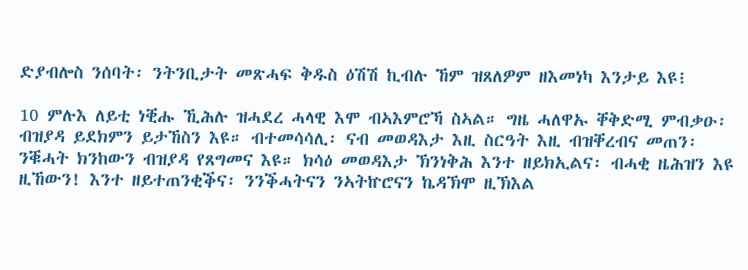ድያብሎስ ንሰባት፡ ንትንቢታት መጽሓፍ ቅዱስ ዕሽሽ ኪብሉ ኸም ዝጸለዎም ዘእመነካ እንታይ እዩ፧

10 ምሉእ ለይቲ ነቒሑ ኺሕሉ ዝሓደረ ሓላዊ እሞ ብኣእምሮኻ ስኣል። ግዜ ሓለዋኡ ቐቅድሚ ምብቃዑ፡ ብዝያዳ ይደክምን ይታኸስን እዩ። ብተመሳሳሊ፡ ናብ መወዳእታ እዚ ስርዓት እዚ ብዝቐረብና መጠን፡ ንቑሓት ክንከውን ብዝያዳ የጸግመና እዩ። ክሳዕ መወዳእታ ኽንነቅሕ እንተ ዘይክኢልና፡ ብሓቂ ዜሕዝን እዩ ዚኸውን! እንተ ዘይተጠንቂቕና፡ ንንቕሓትናን ንኣትኵሮናን ኬዳኽሞ ዚኽእል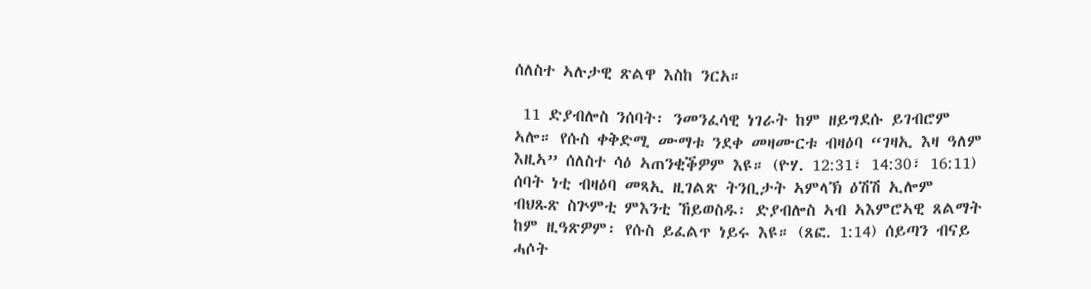ሰለስተ ኣሉታዊ ጽልዋ እስከ ንርአ።

 11 ድያብሎስ ንሰባት፡ ንመንፈሳዊ ነገራት ከም ዘይግደሱ ይገብሮም ኣሎ። የሱስ ቀቅድሚ ሙማቱ ንደቀ መዛሙርቱ ብዛዕባ “ገዛኢ እዛ ዓለም እዚኣ” ሰለስተ ሳዕ ኣጠንቂቕዎም እዩ። (ዮሃ. 12:31፣ 14:30፣ 16:11) ሰባት ነቲ ብዛዕባ መጻኢ ዚገልጽ ትንቢታት ኣምላኽ ዕሽሽ ኢሎም ብህጹጽ ስጕምቲ ምእንቲ ኸይወስዱ፡ ድያብሎስ ኣብ ኣእምሮኣዊ ጸልማት ከም ዚዓጽዎም፡ የሱስ ይፈልጥ ነይሩ እዩ። (ጸፎ. 1:14) ሰይጣን ብናይ ሓሶት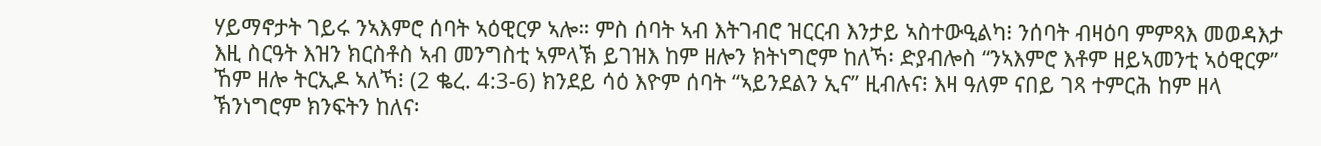ሃይማኖታት ገይሩ ንኣእምሮ ሰባት ኣዕዊርዎ ኣሎ። ምስ ሰባት ኣብ እትገብሮ ዝርርብ እንታይ ኣስተውዒልካ፧ ንሰባት ብዛዕባ ምምጻእ መወዳእታ እዚ ስርዓት እዝን ክርስቶስ ኣብ መንግስቲ ኣምላኽ ይገዝእ ከም ዘሎን ክትነግሮም ከለኻ፡ ድያብሎስ “ንኣእምሮ እቶም ዘይኣመንቲ ኣዕዊርዎ” ኸም ዘሎ ትርኢዶ ኣለኻ፧ (2 ቈረ. 4:3-6) ክንደይ ሳዕ እዮም ሰባት “ኣይንደልን ኢና” ዚብሉና፧ እዛ ዓለም ናበይ ገጻ ተምርሕ ከም ዘላ ኽንነግሮም ክንፍትን ከለና፡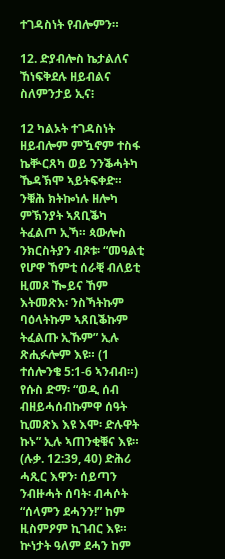ተገዳስነት የብሎምን።

12. ድያብሎስ ኬታልለና ኸነፍቅደሉ ዘይብልና ስለምንታይ ኢና፧

12 ካልኦት ተገዳስነት ዘይብሎም ምዃኖም ተስፋ ኬቝርጸካ ወይ ንንቕሓትካ ኼዳኽሞ ኣይትፍቀድ። ንቑሕ ክትኰነሉ ዘሎካ ምኽንያት ኣጸቢቕካ ትፈልጦ ኢኻ። ጳውሎስ ንክርስትያን ብጾቱ፡ “መዓልቲ የሆዋ ኸምቲ ሰራቒ ብለይቲ ዚመጾ ዀይና ኸም እትመጽእ፡ ንስኻትኩም ባዕላትኩም ኣጸቢቕኩም ትፈልጡ ኢኹም” ኢሉ ጽሒፉሎም እዩ። (1 ተሰሎንቄ 5:1-6 ኣንብብ።) የሱስ ድማ፡ “ወዲ ሰብ ብዘይሓሰብኩምዋ ሰዓት ኪመጽእ እዩ እሞ፡ ድሉዋት ኩኑ” ኢሉ ኣጠንቂቑና እዩ። (ሉቃ. 12:39, 40) ድሕሪ ሓጺር እዋን፡ ሰይጣን ንብዙሓት ሰባት፡ ብሓሶት “ሰላምን ደሓንን!” ከም ዚስምዖም ኪገብር እዩ። ኵነታት ዓለም ደሓን ከም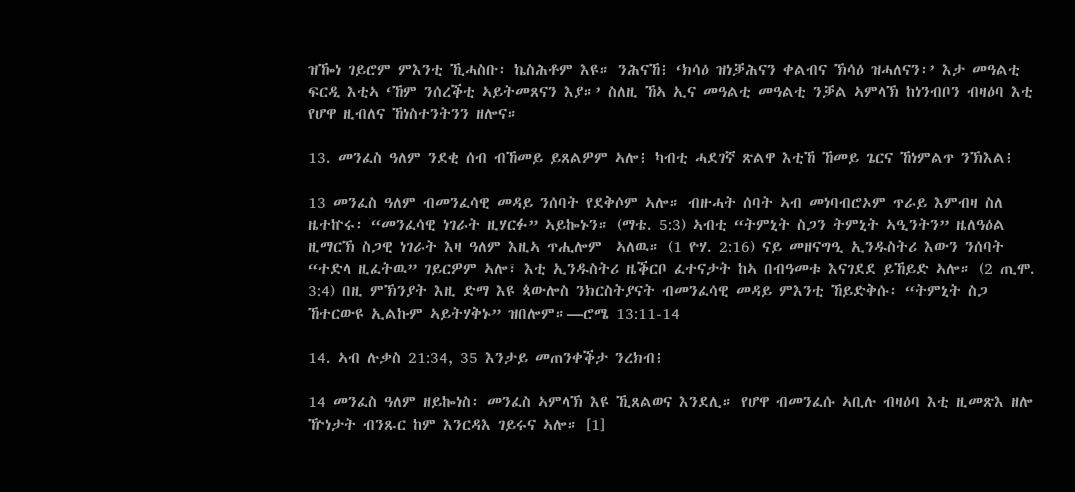ዝዀነ ገይሮም ምእንቲ ኺሓስቡ፡ ኬስሕቶም እዩ። ንሕናኸ፧ ‘ክሳዕ ዝነቓሕናን ቀልብና ኽሳዕ ዝሓለናን፡’ እታ መዓልቲ ፍርዲ እቲኣ ‘ኸም ንሰረቕቲ ኣይትመጸናን እያ።’ ስለዚ ኸኣ ኢና መዓልቲ መዓልቲ ንቓል ኣምላኽ ከነንብቦን ብዛዕባ እቲ የሆዋ ዚብለና ኸነስተንትንን ዘሎና።

13. መንፈስ ዓለም ንደቂ ሰብ ብኸመይ ይጸልዎም ኣሎ፧ ካብቲ ሓደገኛ ጽልዋ እቲኸ ኸመይ ጌርና ኸነምልጥ ንኽእል፧

13 መንፈስ ዓለም ብመንፈሳዊ መዳይ ንሰባት የደቅሶም ኣሎ። ብዙሓት ሰባት ኣብ መነባብሮኦም ጥራይ እምብዛ ስለ ዜተኵሩ፡ “መንፈሳዊ ነገራት ዚሃርፉ” ኣይኰኑን። (ማቴ. 5:3) ኣብቲ “ትምኒት ስጋን ትምኒት ኣዒንትን” ዜለዓዕል ዚማርኽ ስጋዊ ነገራት እዛ ዓለም እዚኣ ጥሒሎም  ኣለዉ። (1 ዮሃ. 2:16) ናይ መዘናግዒ ኢንዱስትሪ እውን ንሰባት “ተድላ ዚፈትዉ” ገይርዎም ኣሎ፣ እቲ ኢንዱስትሪ ዜቕርቦ ፈተናታት ከኣ በብዓመቱ እናገደደ ይኸይድ ኣሎ። (2 ጢሞ. 3:4) በዚ ምኽንያት እዚ ድማ እዩ ጳውሎስ ንክርስትያናት ብመንፈሳዊ መዳይ ምእንቲ ኸይድቅሱ፡ “ትምኒት ስጋ ኸተርውዩ ኢልኩም ኣይትሃቅኑ” ዝበሎም።—ሮሜ 13:11-14

14. ኣብ ሉቃስ 21:34, 35 እንታይ መጠንቀቕታ ንረክብ፧

14 መንፈስ ዓለም ዘይኰነስ፡ መንፈስ ኣምላኽ እዩ ኺጸልወና እንደሊ። የሆዋ ብመንፈሱ ኣቢሉ ብዛዕባ እቲ ዚመጽእ ዘሎ ዅነታት ብንጹር ከም እንርዳእ ገይሩና ኣሎ። [1]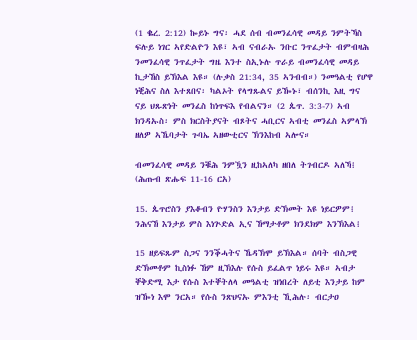(1 ቈረ. 2:12) ኰይኑ ግና፡ ሓደ ሰብ ብመንፈሳዊ መዳይ ንምትኻስ ፍሉይ ነገር ኣየድልዮን እዩ፣ ኣብ ናብራኡ ንቡር ንጥፈታት ብምብዛሕ ንመንፈሳዊ ንጥፈታት ግዜ እንተ ስኢኑሉ ጥራይ ብመንፈሳዊ መዳይ ኪታኸስ ይኽእል እዩ። (ሉቃስ 21:34, 35 ኣንብብ።) ንመዓልቲ የሆዋ ነቒሕና ስለ እተጸበና፡ ካልኦት የላግጹልና ይዀኑ፣ ብሰንኪ እዚ ግና ናይ ህጹጽነት መንፈስ ከነጥፍእ የብልናን። (2 ጴጥ. 3:3-7) ኣብ ክንዳኡስ፡ ምስ ክርስትያናት ብጾትና ሓቢርና ኣብቲ መንፈስ ኣምላኽ ዘለዎ ኣኼባታት ጉባኤ ኣዘውቲርና ኽንእከብ ኣሎና።

ብመንፈሳዊ መዳይ ንቑሕ ንምዃን ዚከኣለካ ዘበለ ትገብርዶ ኣለኻ፧ (ሕጡብ ጽሑፍ 11-16 ርአ)

15. ጴጥሮስን ያእቆብን ዮሃንስን እንታይ ድኽመት እዩ ነይርዎም፧ ንሕናኸ እንታይ ምስ እነጕድል ኢና ኸማታቶም ክንደክም እንኽእል፧

15 ዘይፍጹም ስጋና ንንቕሓትና ኼዳኽሞ ይኽእል። ሰባት ብስጋዊ ድኽመቶም ኪስነፉ ኸም ዚኽእሉ የሱስ ይፈልጥ ነይሩ እዩ። ኣብታ ቐቅድሚ እታ የሱስ እተቐትለላ መዓልቲ ዝነበረት ለይቲ እንታይ ከም ዝዀነ እሞ ንርአ። የሱስ ንጽህናኡ ምእንቲ ኺሕሉ፡ ብርታዐ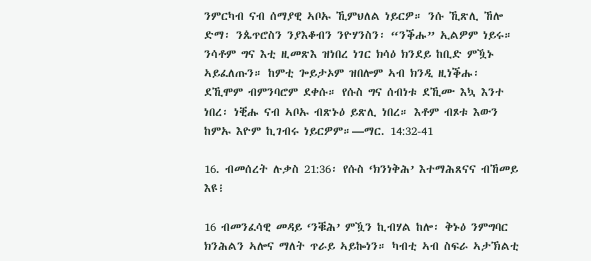ንምርካብ ናብ ሰማያዊ ኣቦኡ ኺምህለል ነይርዎ። ንሱ ኺጽሊ ኸሎ ድማ፡ ንጴጥሮስን ንያእቆብን ንዮሃንስን፡ “ንቕሑ” ኢልዎም ነይሩ። ንሳቶም ግና እቲ ዚመጽእ ዝነበረ ነገር ክሳዕ ክንደይ ከቢድ ምዃኑ ኣይፈለጡን። ከምቲ ጐይታኦም ዝበሎም ኣብ ክንዲ ዚነቕሑ፡ ደኺሞም ብምንባሮም ደቀሱ። የሱስ ግና ሰብነቱ ደኺሙ እኳ እንተ ነበረ፡ ነቒሑ ናብ ኣቦኡ ብጽኑዕ ይጽሊ ነበረ። እቶም ብጾቱ እውን ከምኡ እዮም ኪገብሩ ነይርዎም።—ማር. 14:32-41

16. ብመሰረት ሉቃስ 21:36፡ የሱስ ‘ክንነቅሕ’ እተማሕጸናና ብኸመይ እዩ፧

16 ብመንፈሳዊ መዳይ ‘ንቑሕ’ ምዃን ኪብሃል ከሎ፡ ቅኑዕ ንምግባር ክንሕልን ኣሎና ማለት ጥራይ ኣይኰነን። ካብቲ ኣብ ስፍራ ኣታኽልቲ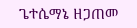ጌተሴማኔ ዘጋጠመ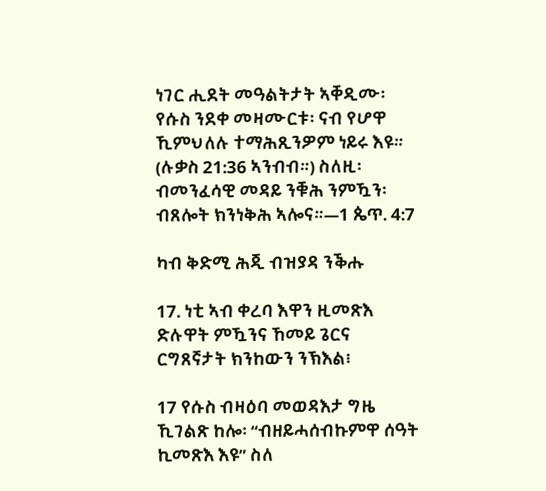ነገር ሒደት መዓልትታት ኣቐዲሙ፡ የሱስ ንደቀ መዛሙርቱ፡ ናብ የሆዋ ኺምህለሉ ተማሕጺንዎም ነይሩ እዩ። (ሉቃስ 21:36 ኣንብብ።) ስለዚ፡ ብመንፈሳዊ መዳይ ንቑሕ ንምዃን፡ ብጸሎት ክንነቅሕ ኣሎና።—1 ጴጥ. 4:7

ካብ ቅድሚ ሕጂ ብዝያዳ ንቕሑ

17. ነቲ ኣብ ቀረባ እዋን ዚመጽእ ድሉዋት ምዃንና ኸመይ ጌርና ርግጸኛታት ክንከውን ንኽእል፧

17 የሱስ ብዛዕባ መወዳእታ ግዜ ኺገልጽ ከሎ፡ “ብዘይሓሰብኩምዋ ሰዓት ኪመጽእ እዩ” ስለ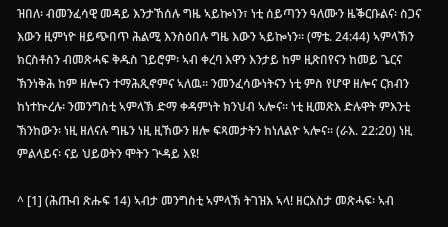ዝበለ፡ ብመንፈሳዊ መዳይ እንታኸሰሉ ግዜ ኣይኰነን፣ ነቲ ሰይጣንን ዓለሙን ዜቕርቡልና፡ ስጋና እውን ዚምነዮ ዘይጭበጥ ሕልሚ እንስዕበሉ ግዜ እውን ኣይኰነን። (ማቴ. 24:44) ኣምላኽን ክርስቶስን ብመጽሓፍ ቅዱስ ገይሮም፡ ኣብ ቀረባ እዋን እንታይ ከም ዚጽበየናን ከመይ ጌርና ኽንነቅሕ ከም ዘሎናን ተማሕጺኖምና ኣለዉ። ንመንፈሳውነትናን ነቲ ምስ የሆዋ ዘሎና ርክብን ከነተኵረሉ፡ ንመንግስቲ ኣምላኽ ድማ ቀዳምነት ክንህብ ኣሎና። ነቲ ዚመጽእ ድሉዋት ምእንቲ ኽንከውን፡ ነዚ ዘለናሉ ግዜን ነዚ ዚኸውን ዘሎ ፍጻመታትን ከነለልዮ ኣሎና። (ራእ. 22:20) ነዚ ምልላይና፡ ናይ ህይወትን ሞትን ጕዳይ እዩ!

^ [1] (ሕጡብ ጽሑፍ 14) ኣብታ መንግስቲ ኣምላኽ ትገዝእ ኣላ! ዘርእስታ መጽሓፍ፡ ኣብ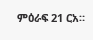ምዕራፍ 21 ርአ።